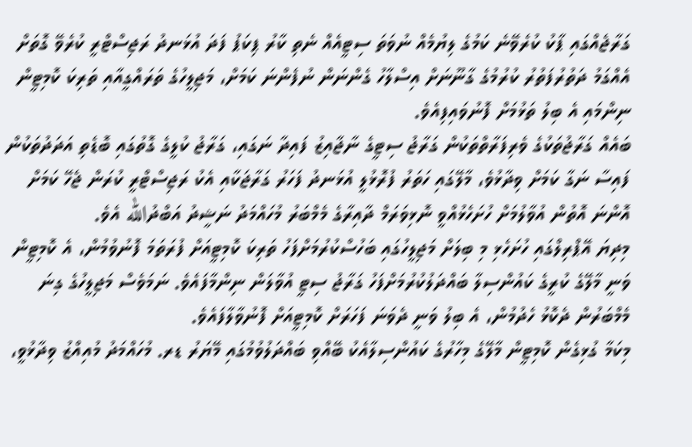ގަރާޖެއްގައި ޕާކު ކުރެވޭނެ ކަމުގެ ލިޔުމެއް ނުވަތަ ސިޓީއެއް ނެތި ކާރު ޕިކަޕު ފަދަ އުޅަނދު ރަޖިސްޓްރީ ކުރެވޭ ގޮތަށް އެއްގަމު ދަތުރުފަތުރު ކުރުމުގެ ގާނޫނަށް އިސްލާހު ގެންނަން ނުފެންނަ ކަމަށް، މަޖިލީހުގެ ތަރައްގީއާއި ތަރިކަ ކޮމިޓީން ނިންމައި އެ ބިލު ތަޅުމަށް ފޮނުވައިފިއެވެ.
ބައެއް ގަރާޖުތަކުގެ ވެރިފަރާތްތަކުން ގަރާޖު ސިޓީގެ ނާޖާއިޒު ފައިދާ ނަގައި، ގަރާޖު ކުލީގެ ގޮތުގައި ބޮޑެތި އަދަދުތަކުން ފައިސާ ނަގާ ކަމަށް ވިދާޅުވެ، މާލޭގައި ހަތަރު ފުރޮޅުލީ އުޅަނދު ފަހަރު ގަރާޖަކާއި އެކު ރަޖިސްޓްރީ ކުރަން ޖެހޭ ކަމަށް އޮންނަ އޮތުން އުވާލުމަށް ހުށަހެޅުއްވީ ނޮޅިވަރަމް ދާއިރާގެ މެމްބަރު މުހައްމަދު ނަޝީދު އަބްދުالله އެވެ.
މިދިޔަ އޭޕްރިލްގައި ހުށަހެޅި މި ބިލަށް މަޖިލީހުގައި ބަހުސްކުރުމަށްފަހު ތަރިކަ ކޮމިޓީއަށް ފުރަތަމަ ފޮނުވުމުން، އެ ކޮމިޓީން ވަނީ މާލޭގެ ކުރީގެ ކައުންސިލާ ބައްދަލުކުރުމަށްފަހު ގަރާޖު ސިޓީ އުވާލަން ނިންމާފައެވެ. ނަމަވެސް މަޖިލީހުގެ ގިނަ މެމްބަރުން ދެކޮޅު ހެދުމުން، އެ ބިލު ވަނީ ދެވަނަ ފަހަރަށް ކޮމިޓީއަށް ފޮނުވާލާފައެވެ.
މިކަމާ ގުޅިގެން ކޮމިޓީން މާލޭގެ މިހާރުގެ ކައުންސިލާއެކު ބޭއްވި ބައްދަލުވުމުގައި މޭޔަރު ޑރ. މުހައްމަދު މުއިއްޒު ވިދާޅުވީ،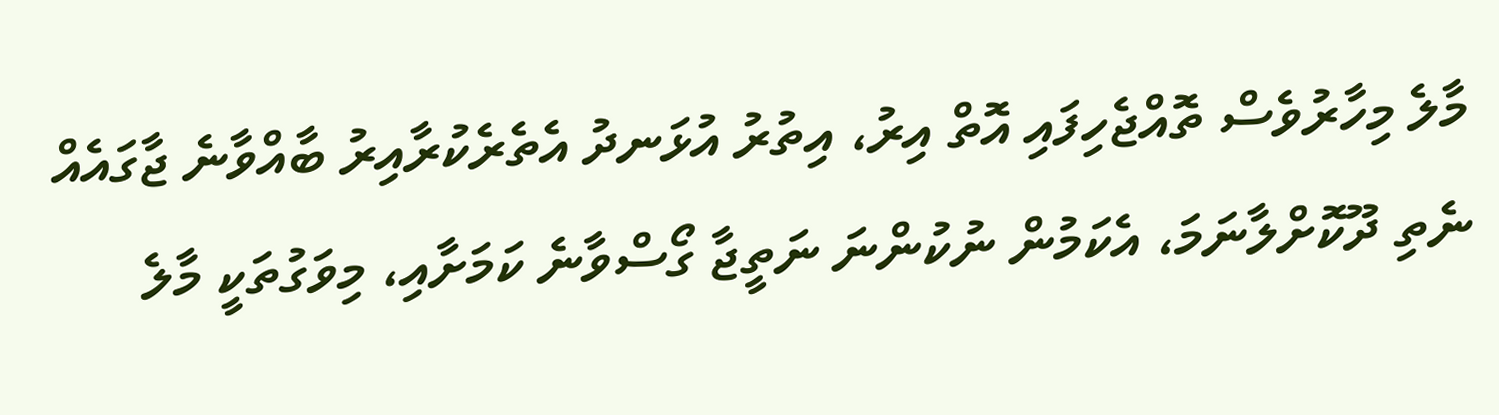މާލެ މިހާރުވެސް ތޮއްޖެހިފައި އޮތް އިރު، އިތުރު އުޅަނދު އެތެރެކުރާއިރު ބާއްވާނެ ޖާގައެއް ނެތި ދޫކޮށްލާނަމަ، އެކަމުން ނުކުންނަ ނަތީޖާ ގޯސްވާނެ ކަމަށާއި، މިވަގުތަކީ މާލެ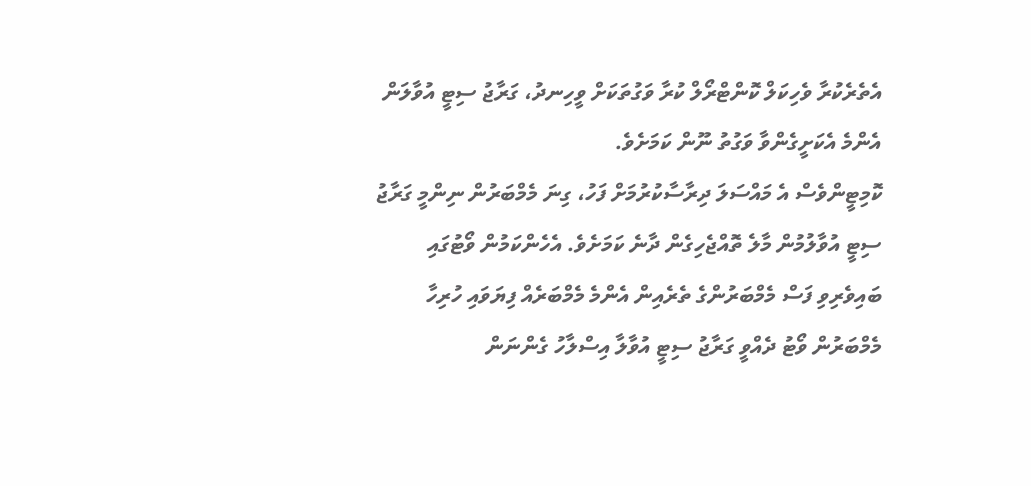އެތެރެކުރާ ވެހިކަލް ކޮންޓްރޯލް ކުރާ ވަގުތަކަށް ވީހިނދު، ގަރާޖު ސިޓީ އުވާލަން އެންމެ އެކަށީގެންވާ ވަގުތު ނޫން ކަމަށެވެ.
ކޮމިޓީންވެސް އެ މައްސަލަ ދިރާސާކުރުމަށް ފަހު، ގިނަ މެމްބަރުން ނިންމީ ގަރާޖު ސިޓީ އުވާލުމުން މާލެ ތޮއްޖެހިގެން ދާނެ ކަމަށެވެ. އެހެންކަމުން ވޯޓުގައި ބައިވެރިވި ފަސް މެމްބަރުންގެ ތެރެއިން އެންމެ މެމްބަރެއް ފިޔަވައި ހުރިހާ މެމްބަރުން ވޯޓު ދެއްވީ ގަރާޖު ސިޓީ އުވާލާ އިސްލާހު ގެންނަން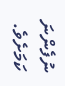ނުފެންނަ ކަމަށެވެ.